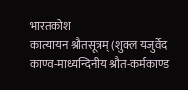भारतकोश
कात्यायन श्रौतसूत्रम् (शुक्ल यजुर्वेद काण्व-माध्यन्दिनीय श्रौत-कर्मकाण्ड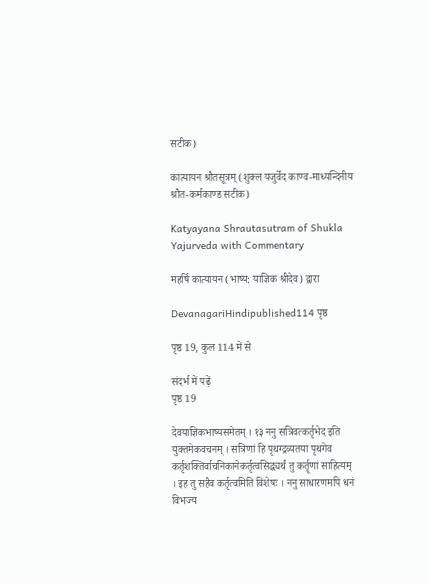सटीक)

कात्यायन श्रौतसूत्रम् (शुक्ल यजुर्वेद काण्व-माध्यन्दिनीय श्रौत-कर्मकाण्ड सटीक)

Katyayana Shrautasutram of Shukla Yajurveda with Commentary

महर्षि कात्यायन (भाष्य: याज्ञिक श्रीदेव) द्वारा

DevanagariHindipublished114 पृष्ठ

पृष्ठ 19, कुल 114 में से

संदर्भ में पढ़ें
पृष्ठ 19

देवयाज्ञिकभाष्यसमेतम् । १३ ननु सत्रिवत्कर्तृभेद इति युक्तमेकवचनम् । सत्रिणां हि पृथग्द्रव्यतया पृथगेव कर्तृशक्तिर्वाचनिकानेकर्तृत्वसिद्ध्यर्थं तु कर्तॄणां साहित्यम् । इह तु सहैव कर्तृत्वमिति विशेषः । ननु साधारणमपि धनं विभज्य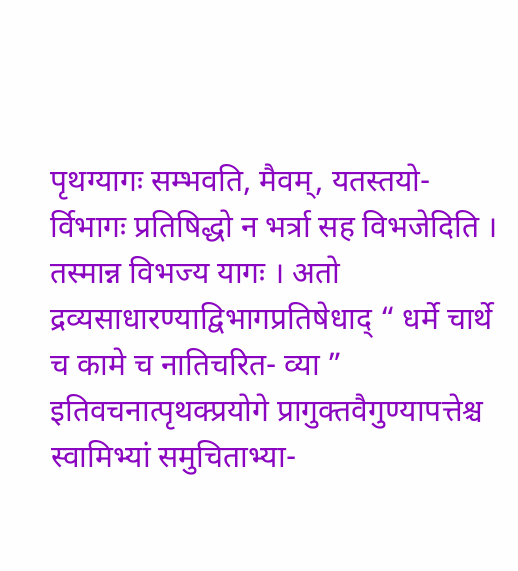पृथग्यागः सम्भवति, मैवम्, यतस्तयो- र्विभागः प्रतिषिद्धो न भर्त्रा सह विभजेदिति । तस्मान्न विभज्य यागः । अतो द्रव्यसाधारण्याद्विभागप्रतिषेधाद् “ धर्मे चार्थे च कामे च नातिचरित- व्या ” इतिवचनात्पृथक्प्रयोगे प्रागुक्तवैगुण्यापत्तेश्च स्वामिभ्यां समुचिताभ्या-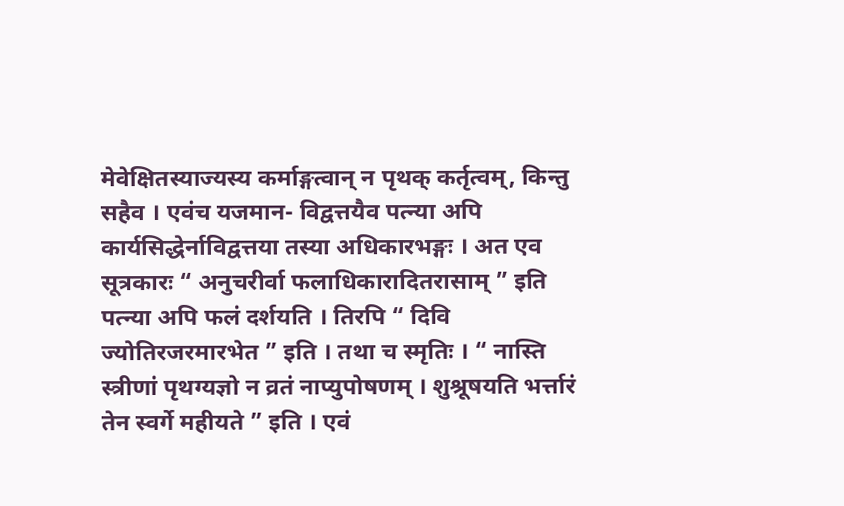मेवेक्षितस्याज्यस्य कर्माङ्गत्वान् न पृथक् कर्तृत्वम्, किन्तु सहैव । एवंच यजमान- विद्वत्तयैव पत्न्या अपि कार्यसिद्धेर्नाविद्वत्तया तस्या अधिकारभङ्गः । अत एव सूत्रकारः “ अनुचरीर्वा फलाधिकारादितरासाम् ” इति पत्न्या अपि फलं दर्शयति । तिरपि “ दिवि ज्योतिरजरमारभेत ” इति । तथा च स्मृतिः । “ नास्ति स्त्रीणां पृथग्यज्ञो न व्रतं नाप्युपोषणम् । शुश्रूषयति भर्त्तारं तेन स्वर्गे महीयते ” इति । एवं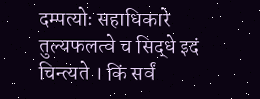दम्पत्योः सहाधिकारे तुल्यफलत्वे च सिद्धे इदं चिन्त्यते । किं सर्वं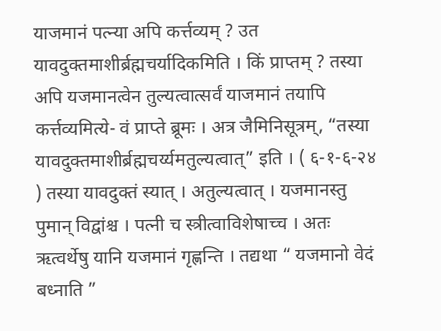याजमानं पत्न्या अपि कर्त्तव्यम् ? उत यावदुक्तमाशीर्ब्रह्मचर्यादिकमिति । किं प्राप्तम् ? तस्या अपि यजमानत्वेन तुल्यत्वात्सर्वं याजमानं तयापि कर्त्तव्यमित्ये- वं प्राप्ते ब्रूमः । अत्र जैमिनिसूत्रम्, “तस्या यावदुक्तमाशीर्ब्रह्मचर्य्यमतुल्यत्वात्” इति । ( ६-१-६-२४ ) तस्या यावदुक्तं स्यात् । अतुल्यत्वात् । यजमानस्तु पुमान् विद्वांश्च । पत्नी च स्त्रीत्वाविशेषाच्च । अतः ऋत्वर्थेषु यानि यजमानं गृह्णन्ति । तद्यथा “ यजमानो वेदं बध्नाति ”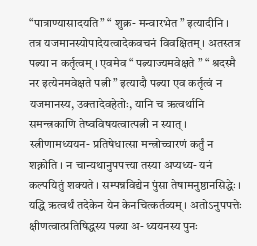“पात्राण्यासादयति” “ शुक्र- मन्वारभेत ” इत्यादीनि । तत्र यजमानस्योपादेयत्वादेकवचनं विवक्षितम् । अतस्तत्र पत्न्या न कर्तृत्वम् । एवमेव “ पत्न्याज्यमवेक्षते ” “ श्रदस्मै नर इत्येनमवेक्षते पत्नी ” इत्यादौ पत्न्या एव कर्तृत्वं न यजमानस्य, उक्तादेवहेतोः, यानि च ऋत्वर्थानि समन्त्रकाणि तेष्वविषयत्वात्पत्नी न स्यात् । स्त्रीणामध्ययन- प्रतिषेधात्सा मन्त्रोच्चारणं कर्तुं न शक्नोति । न चान्यथानुपपत्त्या तस्या अप्यध्य- यनं कल्पयितुं शक्यते । सम्पन्नविद्येन पुंसा तेषामनुष्ठानसिद्धेः । यद्धि ऋत्वर्थं तदेकेन येन केनचित्कर्तव्यम् । अतोऽनुपपत्तेः क्षीणत्वात्प्रतिषिद्धस्य पत्न्या अ- ध्ययनस्य पुनः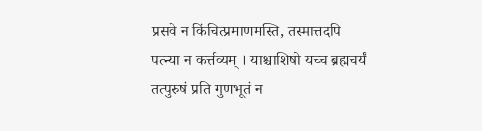प्रसवे न किंचित्प्रमाणमस्ति, तस्मात्तदपि पत्न्या न कर्त्तव्यम् । याश्चाशिषो यच्च ब्रह्मचर्यं तत्पुरुषं प्रति गुणभूतं न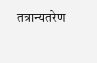तत्रान्यतरेण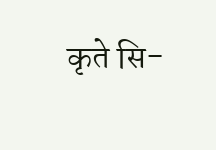कृते सि-